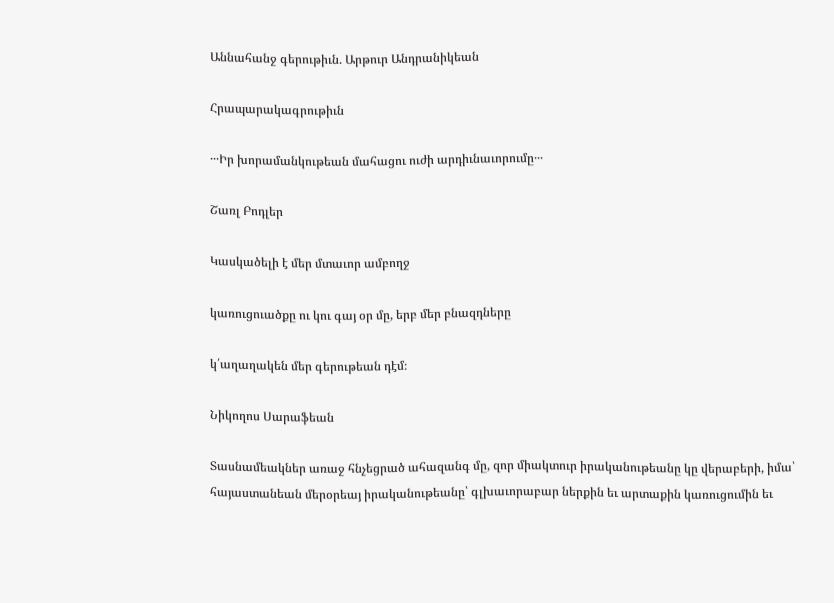Աննահանջ գերութիւն. Արթուր Անդրանիկեան

Հրապարակագրութիւն

․․․Իր խորամանկութեան մահացու ուժի արդիւնաւորումը․․․

Շառլ Բոդլեր

Կասկածելի է մեր մտաւոր ամբողջ

կառուցուածքը ու կու գայ օր մը, երբ մեր բնազդները

կ՛աղաղակեն մեր գերութեան դէմ։

Նիկողոս Սարաֆեան

Տասնամեակներ առաջ հնչեցրած ահազանգ մը, զոր միակտուր իրականութեանը կը վերաբերի, իմա՝ հայաստանեան մերօրեայ իրականութեանը՝ գլխաւորաբար ներքին եւ արտաքին կառուցումին եւ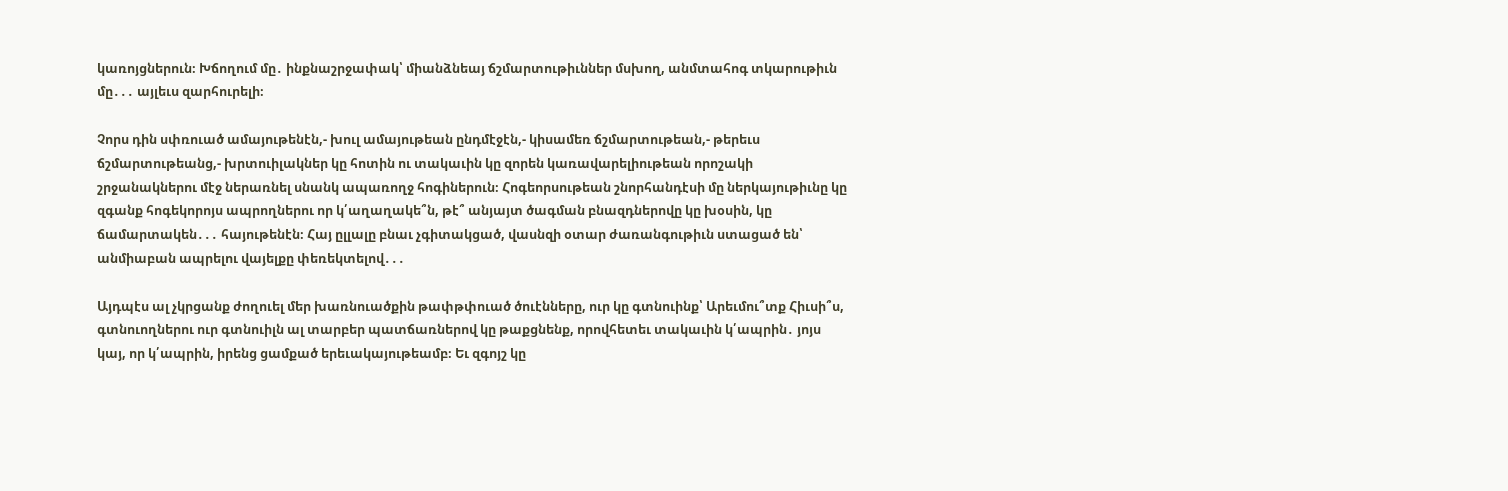կառոյցներուն։ Խճողում մը․ ինքնաշրջափակ՝ միանձնեայ ճշմարտութիւններ մսխող, անմտահոգ տկարութիւն մը․․․ այլեւս զարհուրելի։

Չորս դին սփռուած ամայութենէն,- խուլ ամայութեան ընդմէջէն,- կիսամեռ ճշմարտութեան,- թերեւս ճշմարտութեանց,- խրտուիլակներ կը հոտին ու տակաւին կը զորեն կառավարելիութեան որոշակի շրջանակներու մէջ ներառնել սնանկ ապառողջ հոգիներուն։ Հոգեորսութեան շնորհանդէսի մը ներկայութիւնը կը զգանք հոգեկորոյս ապրողներու որ կ՛աղաղակե՞ն, թէ՞ անյայտ ծագման բնազդներովը կը խօսին, կը ճամարտակեն․․․ հայութենէն։ Հայ ըլլալը բնաւ չգիտակցած, վասնզի օտար ժառանգութիւն ստացած են՝ անմիաբան ապրելու վայելքը փեռեկտելով․․․

Այդպէս ալ չկրցանք ժողուել մեր խառնուածքին թափթփուած ծուէնները, ուր կը գտնուինք՝ Արեւմու՞տք Հիւսի՞ս, գտնուողներու ուր գտնուիլն ալ տարբեր պատճառներով կը թաքցնենք, որովհետեւ տակաւին կ՛ապրին․ յոյս կայ, որ կ՛ապրին, իրենց ցամքած երեւակայութեամբ։ Եւ զգոյշ կը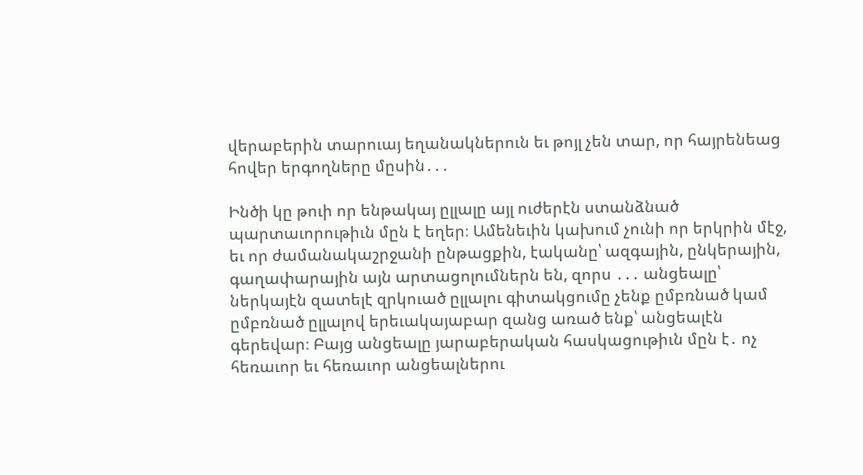վերաբերին տարուայ եղանակներուն եւ թոյլ չեն տար, որ հայրենեաց հովեր երգողները մըսին․․․

Ինծի կը թուի որ ենթակայ ըլլալը այլ ուժերէն ստանձնած պարտաւորութիւն մըն է եղեր։ Ամենեւին կախում չունի որ երկրին մէջ, եւ որ ժամանակաշրջանի ընթացքին, էականը՝ ազգային, ընկերային, գաղափարային այն արտացոլումներն են, զորս ․․․ անցեալը՝ ներկայէն զատելէ զրկուած ըլլալու գիտակցումը չենք ըմբռնած կամ ըմբռնած ըլլալով երեւակայաբար զանց առած ենք՝ անցեալէն գերեվար։ Բայց անցեալը յարաբերական հասկացութիւն մըն է․ ոչ հեռաւոր եւ հեռաւոր անցեալներու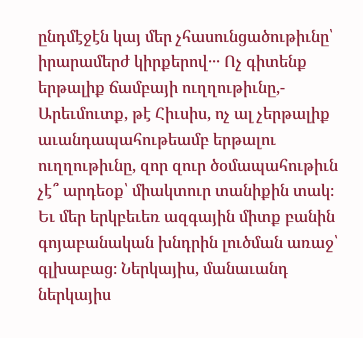ընդմէջէն կայ մեր չհասունցածութիւնը՝ իրարամերժ կիրքերով․․․ Ոչ գիտենք երթալիք ճամբայի ուղղութիւնը,- Արեւմուտք, թէ Հիւսիս, ոչ ալ չերթալիք աւանդապահութեամբ երթալու ուղղութիւնը, զոր զուր ծօմապահութիւն չէ՞ արդեօք՝ միակտուր տանիքին տակ։ Եւ մեր երկբեւեռ ազգային միտք բանին գոյաբանական խնդրին լուծման առաջ՝ գլխաբաց։ Ներկայիս, մանաւանդ ներկայիս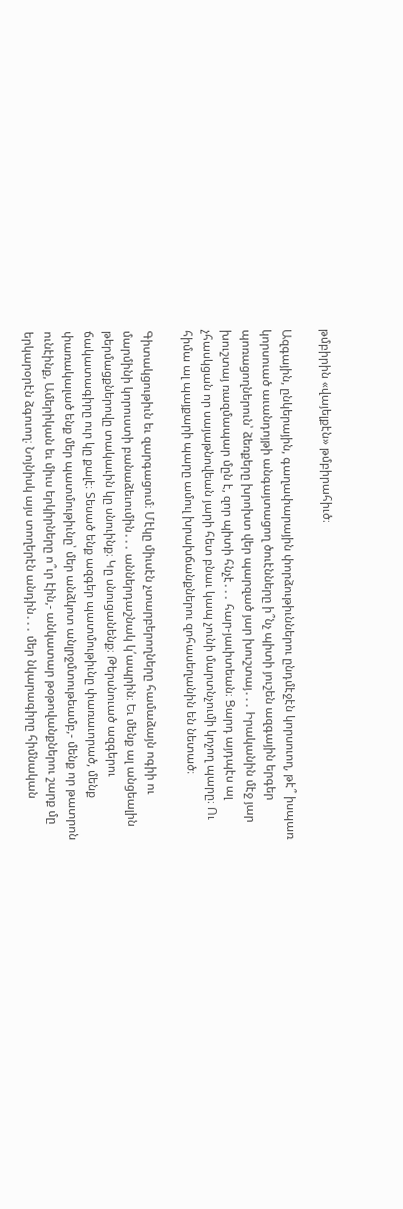թմբիրին «վայելքէն» թմբիրահիւծ։

Ազգային, ընկերային, գաղափարային փորձութիւններու ընդմէջէն կորսուող, թէ՞ իսպառ կորսուած աւանդոյթի անգայտացող ծուէնները ի՞նչ պիտի յուշեն ազգային երգեր պոռացողներուն՝ ձեռքերը խրոխտ վեր պարզած յար խուշտայ․․․ Իրականին մէջ յար խուշտայ ռազմապար մըն է, զոր պիտի հնչէ․․․ հար-յաւիտեան։ Ցարդ այդպէս ալ չհասկցան որ սայաթնովեան յարի հետ բնաւ կապ չունի մարտնչումի կոչող պարը։ Ու հիմա ալ պայքարի պարը ամուլ խրախճանքներու զոհասեղանին են նետած։

Գիտակցութիւն եւ զարգացում։ Մէկը միւսէն չտարբերողները համաձայն ոգիի ու մարմինի կորուստի բանաձեւումին․․․ աններդաշնակ կ՛ապրին։ Եւ մենք ալ անցեալին թերմացքներովը տակաւին կը սնուինք։ Կը սնուցանենք։ Թերսնուած ազգերու ճակատագիրը ուր կը քալէ։ Տեսած ենք ազգեր պատմութիւնը փառաւորած, մենք փառակալած ենք մեր պատմութիւնը՝ մեր անձկոտ անլրջմտութեամբ,- մենք որ թատրոն ունէինք, Ամերիկան եւ միւս երկիրները ո՞ւր էին,- անկատար թօթովանքներու շարք մը երկարօրէն ձգուող։ Նոյնիսկ այս տողերէն անդին․․․ մեր նկարագիրը հիմնական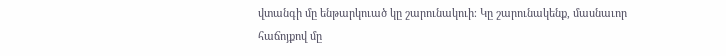վտանգի մը ենթարկուած կը շարունակուի։ Կը շարունակենք, մասնաւոր հաճոյքով մը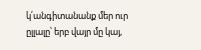կ՛անգիտանանք մեր ուր ըլլալը՝ երբ վայր մը կայ,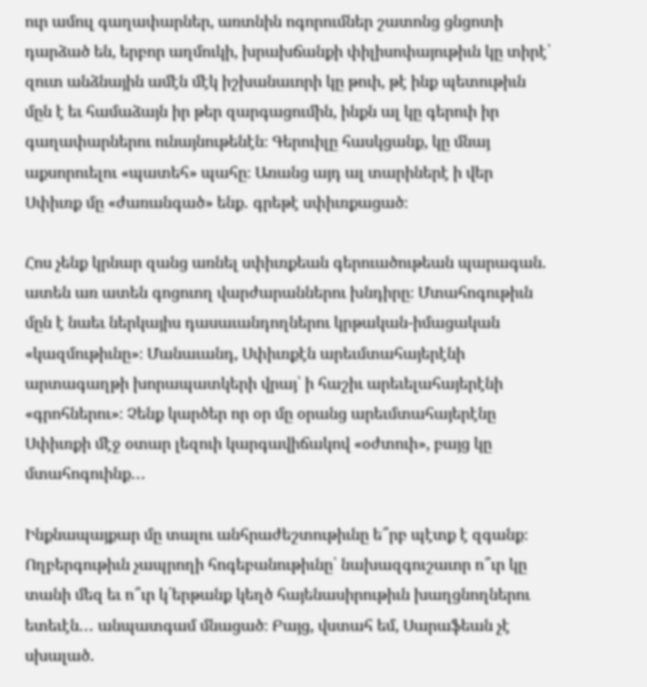ուր ամուլ գաղափարներ, առտնին ոգորումներ շատոնց ցնցոտի դարձած են, երբոր աղմուկի, խրախճանքի փիլիսոփայութիւն կը տիրէ՝ զուտ անձնային ամէն մէկ իշխանաւորի կը թուի, թէ ինք պետութիւն մըն է եւ համաձայն իր թեր զարգացումին, ինքն ալ կը գերուի իր գաղափարներու ունայնութենէն։ Գերուիլը հասկցանք, կը մնայ աքսորուելու «պատեհ» պահը։ Առանց այդ ալ տարիներէ ի վեր Սփիւռք մը «ժառանգած» ենք․ գրեթէ սփիւռքացած։

Հոս չենք կրնար զանց առնել սփիւռքեան գերուածութեան պարագան․ ատեն առ ատեն գոցուող վարժարաններու խնդիրը։ Մտահոգութիւն մըն է նաեւ ներկայիս դասաւանդողներու կրթական-իմացական «կազմութիւնը»։ Մանաւանդ, Սփիւռքէն արեւմտահայերէնի արտագաղթի խորապատկերի վրայ՝ ի հաշիւ արեւելահայերէնի «գրոհներու»։ Չենք կարծեր որ օր մը օրանց արեւմտահայերէնը Սփիւռքի մէջ օտար լեզուի կարգավիճակով «օժտուի», բայց կը մտահոգուինք․․․

Ինքնապայքար մը տալու անհրաժեշտութիւնը ե՞րբ պէտք է զգանք։ Ողբերգութիւն չապրողի հոգեբանութիւնը՝ նախազգուշաւոր ո՞ւր կը տանի մեզ եւ ո՞ւր կ՛երթանք կեղծ հայենասիրութիւն խաղցնողներու ետեւէն․․․ անպատգամ մնացած։ Բայց, վստահ եմ, Սարաֆեան չէ սխալած․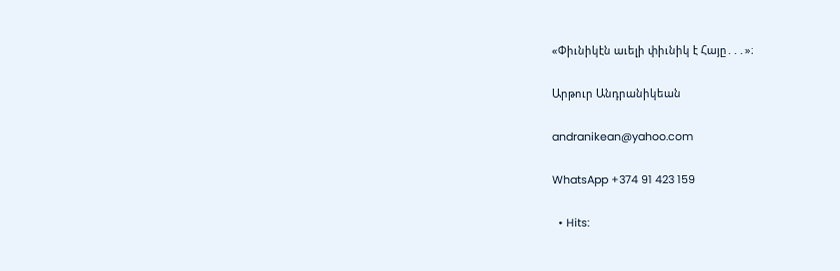«Փիւնիկէն աւելի փիւնիկ է Հայը․․․»։

Արթուր Անդրանիկեան

andranikean@yahoo.com

WhatsApp +374 91 423 159

  • Hits: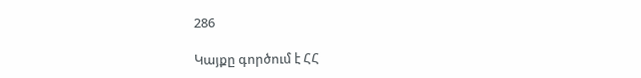286

Կայքը գործում է ՀՀ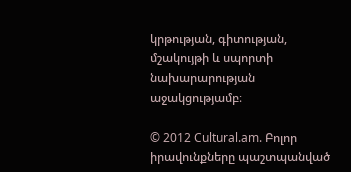կրթության, գիտության, մշակույթի և սպորտի նախարարության աջակցությամբ։

© 2012 Cultural.am. Բոլոր իրավունքները պաշտպանված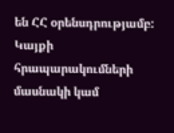են ՀՀ օրենսդրությամբ: Կայքի հրապարակումների մասնակի կամ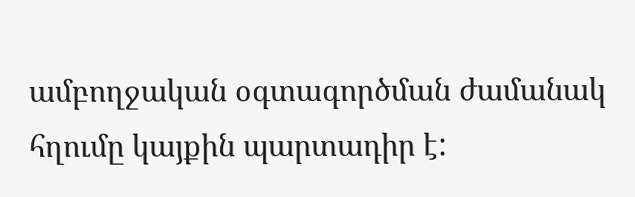ամբողջական օգտագործման ժամանակ հղումը կայքին պարտադիր է: